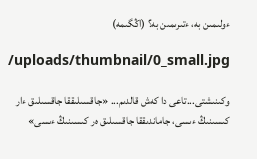ءولىمىن بە، ءتىرىمىن بە؟ (اڭگىمە)

/uploads/thumbnail/0_small.jpg

وكىنىشتى...تاعى دا كەش قالدىم... «جاقسىلىققا جاقسىلىق ءار كىسىنىڭ ءىسى، جاماندىققا جاقسىلىق ەر كىسىنىڭ ءىسى»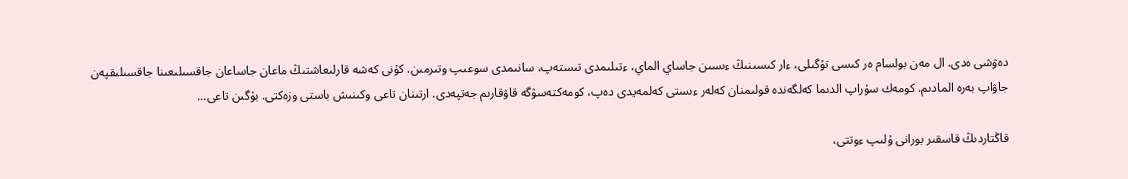دەۋشى ەدى. ال مەن بولسام ەر كىسى تۇگىلى، ءار كىسىنىڭ ءىسىن جاساي الماي، ءتىلىمدى تىستەپ، سانىمدى سوعىپ وتىرمىن. كۇنى كەشە قارلىعاشتىڭ ماعان جاساعان جاقسىلىعىنا جاقسىلىقپەن جاۋاپ بەرە المادىم. كومەك سۇراپ الدىما كەلگەندە قولىمنان كەلەر ءىستى كەلمەيدى دەپ، كومەكتەسۋگە قاۋقارىم جەتپەدى. ارتىنان تاعى وكىنىش باستى وزەكتى. بۇگىن تاعى...

قاڭتاردىڭ قاسقىر بورانى ۇلىپ ءوتتى،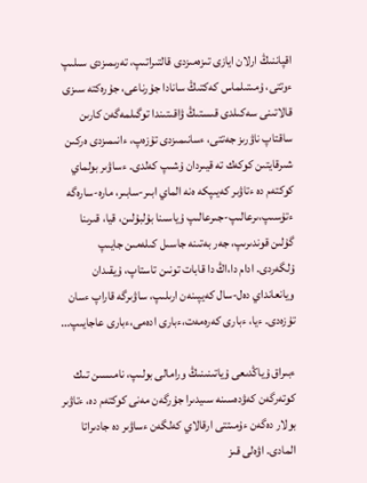اقپاننىڭ ارلان ايازى تىزەمىزدى قالتىراتىپ، تەرىمىزدى سىلىپ ءوتتى، ۇمىتىلماس كەكتىڭ سانادا جۇرناعى، جۇرەكتە سىزى قالاتىنى سەكىلدى قىستىڭ ۋاقىتىندا توگىلمەگەن كارىن ساقتاپ ناۋرىز جەتتى، ءسانىمىزدى تۇزەپ، ءانىمىزدى ەركىن شىرقايتىن كوكەك تە قيىردان ۇشىپ كەلدى. ءساۋىر بولماي كوكتەم دە ءتاۋىر كەيىپكە ەنە الماي ابىر-سابىر، مارە-سارەگە ءتۇسىپ،ىرعالىپ-جىرعالىپ ۇياسىنا بۇلبۇلىن، قيا، قىرىنا گۇلىن قوندىرىپ، جەر بەتىنە جاسىل كىلەمىن جايىپ ۇلگەردى. ادام دا،اڭ دا قابات تونىن تاستاپ، ۇيقىدان ويانعانداي دەل-سال كەيپىنەن ارىلىپ، ساۋىرگە قاراپ ءسان تۇزەدى. ءيا، ءبارى كەرەمەت،ءبارى ادەمى،ءبارى عاجايىپ...

ءبىراق ۇياڭدىعى ۇياتىنىنىڭ ورامالى بولىپ، نامىسىن تىك كوتەرگەن كەۋدەسىنە سىيدىرا جۇرگەن مەنى كوكتەم دە، ءتاۋىر بولار دەگەن ءۇمىتتى ارقالاي كەلگەن ءساۋىر دە جادىراتا المادى. اۋەلى قىز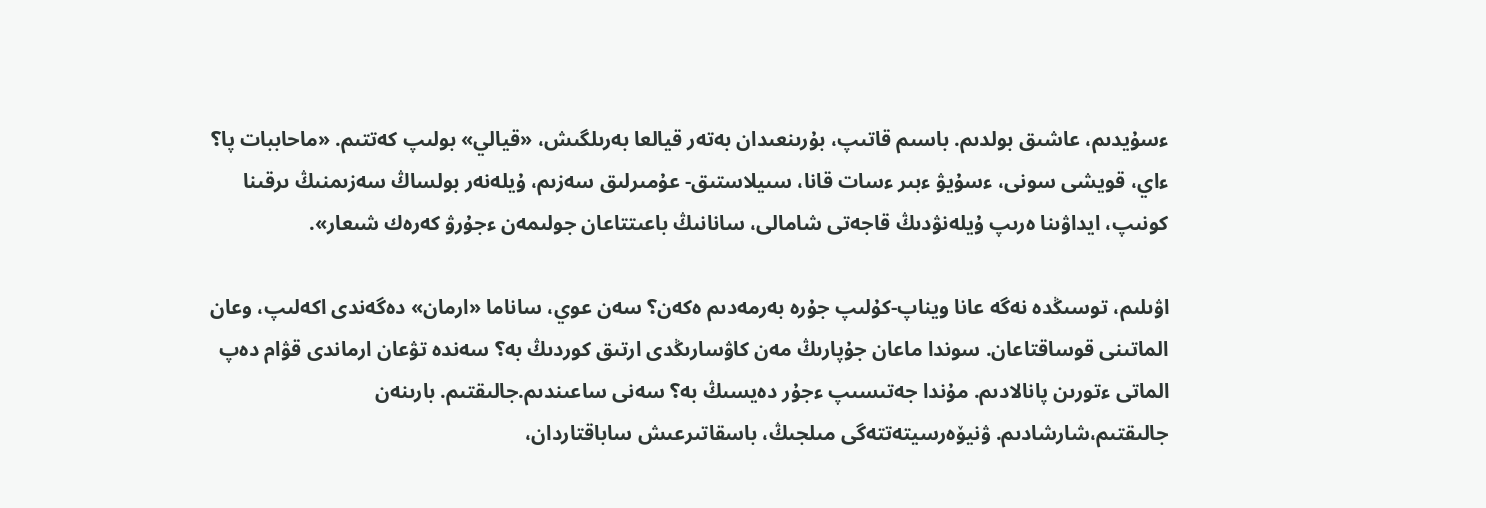ءسۇيدىم، عاشىق بولدىم. باسىم قاتىپ، بۇرىنعىدان بەتەر قيالعا بەرىلگىش، «قيالي» بولىپ كەتتىم. «ماحاببات پا؟ ءاي، قويشى سونى، ءسۇيۋ ءبىر ءسات قانا، سىيلاستىق- عۇمىرلىق سەزىم، ۇيلەنەر بولساڭ سەزىمنىڭ ىرقىنا كونىپ، ايداۋىنا ەرىپ ۇيلەنۋدىڭ قاجەتى شامالى، سانانىڭ باعىتتاعان جولىمەن ءجۇرۋ كەرەك شىعار».

اۋىلىم، توسىڭدە نەگە عانا ويناپ-كۇلىپ جۇرە بەرمەدىم ەكەن؟ سەن عوي، ساناما «ارمان» دەگەندى اكەلىپ، وعان الماتىنى قوساقتاعان. سوندا ماعان جۇپارىڭ مەن كاۋسارىڭدى ارتىق كوردىڭ بە؟ سەندە تۋعان ارماندى قۋام دەپ الماتى ءتورىن پانالادىم. مۇندا جەتىسىپ ءجۇر دەيسىڭ بە؟ سەنى ساعىندىم.جالىقتىم. بارىنەن جالىقتىم،شارشادىم. ۋنيۆەرسيتەتتەگى مىلجىڭ، باسقاتىرعىش ساباقتاردان،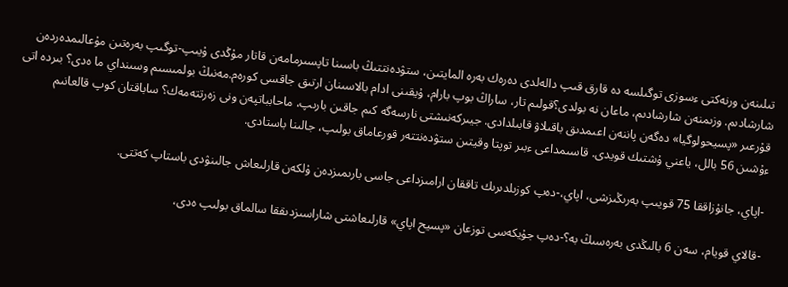تىلىنەن ورنەكتى ءسوزى توگىلسە دە قارق قىپ دالەلدى دەرەك بەرە المايتىن، ستۋدەنتتىڭ باسىنا تاپسىرمامەن قاتار مۇڭدى ۇيىپ-توگىپ بەرەتىن مۇعالىمدەردەن شارشادىم. وزىمنەن شارشادىم، ماعان نە بولدى؟قولىم تار، ساراڭ بوپ بارام، ۇيقىنى ادام بالاسىنان ارتىق جاقسى كورەم.مەنىڭ بولمىسىم وسىنداي ما ەدى؟ بىردە اتى قۇرعىر «پسيحولوگيا» دەگەن پاننەن اعىمدىق باقىلاۋ قابىلدادى. جيىركەنىشتى نارسەگە كىم جاقىن بارىپ، ماحابباتپەن ونى زەرتتەمەك؟ ساباقتان كوپ قالعانىم ءۇشىن 56 بالل، ياعني ۇشتىك قويدى. قاسىمداعى ءبىر توپتا وقيتىن ستۋدەنتتەر قورعاماق بولىپ، جالىنا باستادى.

-اپاي، جانۇزاققا 75 قويىپ بەرىڭىزشى، اپاي،-دەپ كوزىلدىرىك تاققان ارامىزداعى جاسى بارىمىزدەن ۇلكەن قارلىعاش جالىنۋدى باستاپ كەتتى.

-قالاي قويام، سەن 6 بالىڭدى بەرەسىڭ بە؟-دەپ جۇيكەسى توزعان «پسيح اپاي» قارلىعاشتى شاراسىزدىققا سالماق بولىپ ەدى،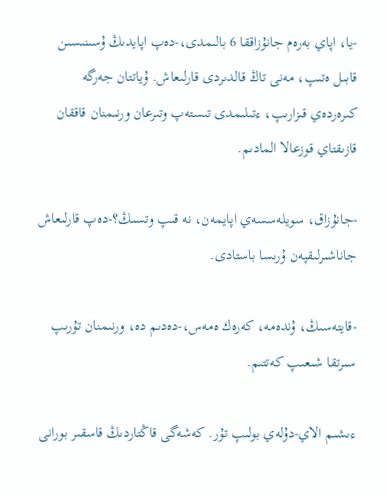-يا، اپاي بەرەم جانۇزاققا 6 بالىمدى،-دەپ اپايدىڭ ۇسىنىسىن قابىل ەتىپ، مەنى تاڭ قالدىردى قارلىعاش. ۇياتتان جەرگە كىرەردەي قىزارىپ، ءتىلىمدى تىستەپ وتىرعان ورنىمنان قاققان قازىقتاي قوزعالا المادىم.

-جانۇزاق، سويلەسسەي اپايمەن، نە قىپ وتسىڭ؟-دەپ قارلىعاش جاناشىرلىقپەن ۇرىسا باستادى.

-قايتەسىڭ، ۇندەمە، كەرەك ەمەس،-دەدىم دە، ورنىمنان تۇرىپ سىرتقا شىعىپ كەتتىم.

ءىشىم الاي-دۇلەي بولىپ تۇر. كەشەگى قاڭتاردىڭ قاسقىر بورانى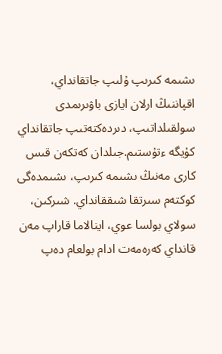ىشىمە كىرىپ ۇلىپ جاتقانداي، اقپاننىڭ ارلان ايازى باۋىرىمدى سولقىلداتىپ، دىردەكتەتىپ جاتقانداي كۇيگە ءتۇستىم.جىلدان كەتكەن قىس كارى مەنىڭ ىشىمە كىرىپ، ىشىمدەگى كوكتەم سىرتقا شىققانداي. شىركىن، سولاي بولسا عوي، اينالاما قاراپ مەن قانداي كەرەمەت ادام بولعام دەپ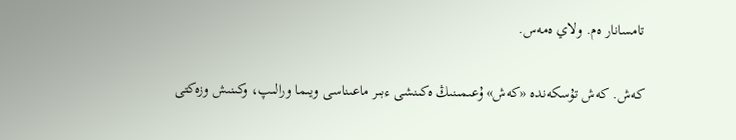تامسانار ەم. ولاي ەمەس.

كەش. كەش تۇسكەندە «كەش» ۇعىمىنىڭ ەكىنشى ءبىر ماعىناسى ويىما ورالىپ، وكىنىش وزەكتى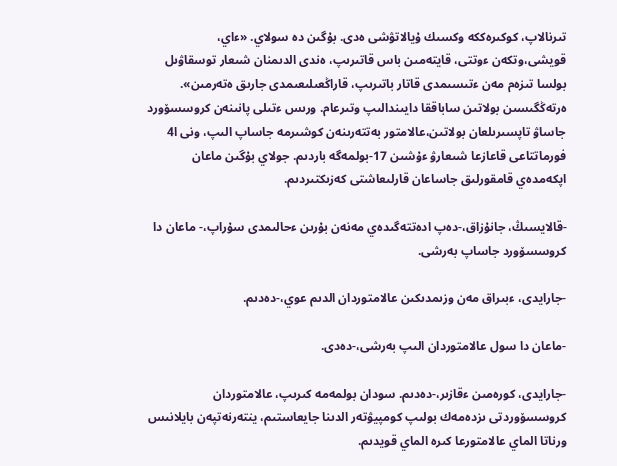تىرنالاپ، كوكىرەككە وكسىك ۇيالاتۋشى ەدى. بۇگىن دە سولاي. «ءاي، قويشى،وتكەن ءوتتى، قايتەمىن باس قاتىرىپ، ەندى الدىمنان شىعار توسقاۋىل بولسا تىزەم مەن ءتىسىمدى قاتار باتىرىپ، قاراڭعىلىعىمدى جارىق ەتەرمىن». ەرتەڭگىسىن بولاتىن ساباققا دايىندالىپ وتىرعام. ورىس ءتىلى پانىنەن كروسسۆورد جاساۋ تاپسىرىلعان بولاتىن،عالامتور بەتتەرىنەن كوشىرمە جاساپ الىپ، ونى ا4 فورماتتاعى قاعازعا شىعارۋ ءۇشىن 17-بولمەگە باردىم. جولاي بۇگىن ماعان اپكەمدەي قامقورلىق جاساعان قارلىعاشتى كەزىكتىردىم.

-قالايسىڭ، جانۇزاق،-دەپ ادەتتەگىدەي مەنەن بۇرىن ءحالىمدى سۇراپ،- ماعان دا كروسسۆورد جاساپ بەرشى.

-جارايدى، ءبىراق مەن وزىمدىكىن عالامتوردان الدىم عوي،-دەدىم.

-ماعان دا سول عالامتوردان الىپ بەرشى،-دەدى.

-جارايدى، كورەمىن ءقازىر،-دەدىم. سودان بولمەمە كىرىپ، عالامتوردان كروسسۆوردتى ىزدەمەك بولىپ كومپيۋتەر الدىنا جايعاستىم، ينتەرنەتپەن بايلانىس ورناتا الماي عالامتورعا كىرە الماي قويدىم.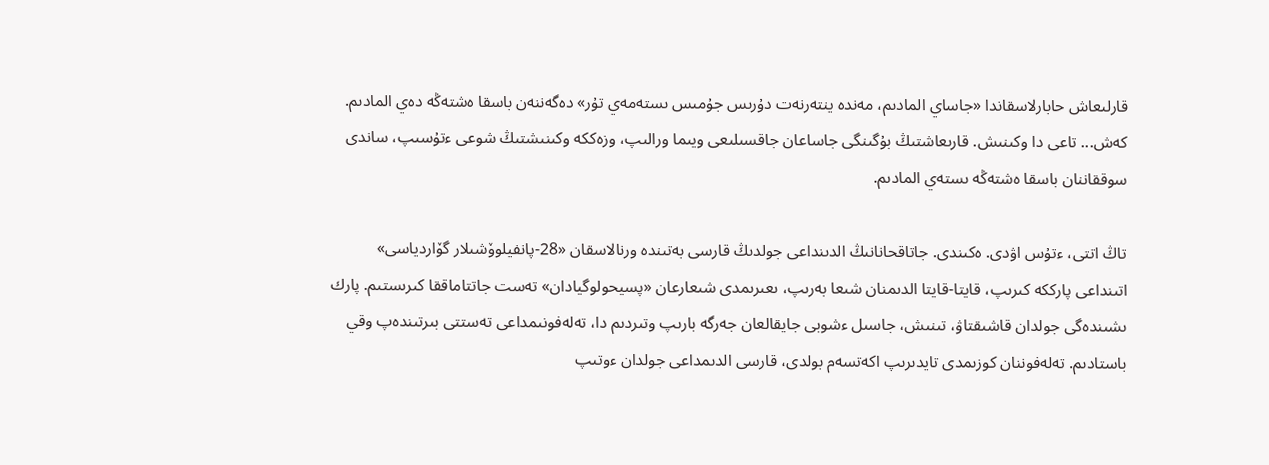قارلىعاش حابارلاسقاندا «جاساي المادىم، مەندە ينتەرنەت دۇرىس جۇمىس ىستەمەي تۇر» دەگەننەن باسقا ەشتەڭە دەي المادىم. كەش... تاعى دا وكىنىش. قارىعاشتىڭ بۇگىنگى جاساعان جاقسىلىعى ويىما ورالىپ، وزەككە وكىنىشتىڭ شوعى ءتۇسىپ، ساندى سوققاننان باسقا ەشتەڭە ىستەي المادىم.

تاڭ اتتى، ءتۇس اۋدى. ەكىندى. جاتاقحانانىڭ الدىنداعى جولدىڭ قارسى بەتىندە ورنالاسقان «28-پانفيلوۆشىلار گۆاردياسى» اتىنداعى پارككە كىرىپ، قايتا-قايتا الدىمنان شىعا بەرىپ، ىعىرىمدى شىعارعان «پسيحولوگيادان» تەست جاتتاماققا كىرىستىم. پارك ىشىندەگى جولدان قاشىقتاۋ، تىنىش، جاسىل ءشوبى جايقالعان جەرگە بارىپ وتىردىم دا، تەلەفونىمداعى تەستتى بىرتىندەپ وقي باستادىم. تەلەفوننان كوزىمدى تايدىرىپ اكەتسەم بولدى، قارسى الدىمداعى جولدان ءوتىپ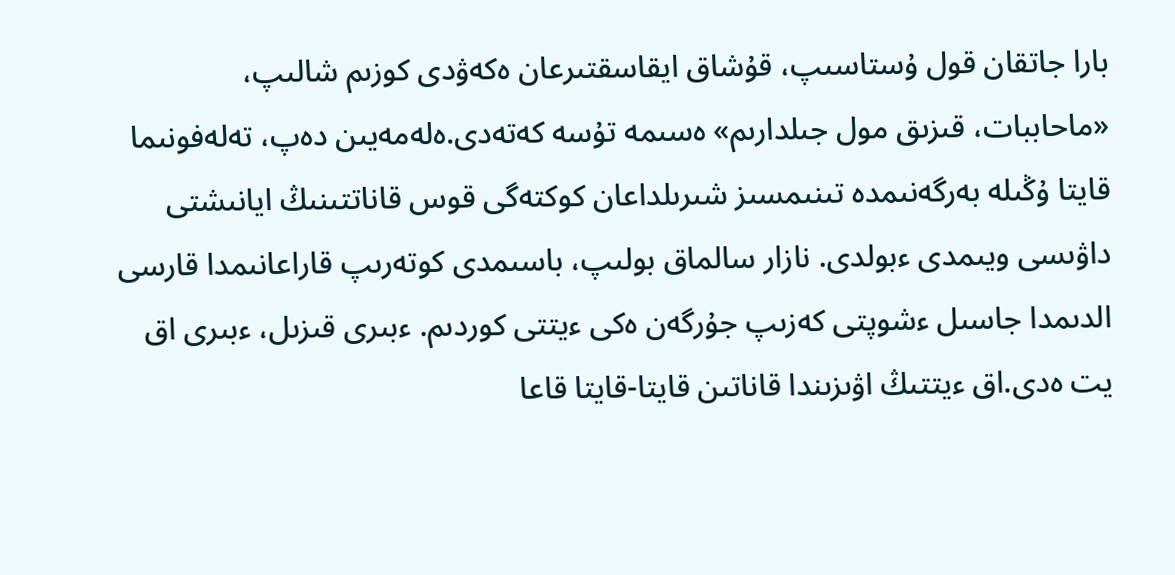بارا جاتقان قول ۇستاسىپ، قۇشاق ايقاسقتىرعان ەكەۋدى كوزىم شالىپ، «ماحاببات، قىزىق مول جىلدارىم» ەسىمە تۇسە كەتەدى.ەلەمەيىن دەپ، تەلەفونىما قايتا ۇڭىلە بەرگەنىمدە تىنىمسىز شىرىلداعان كوكتەگى قوس قاناتتىنىڭ ايانىشتى داۋىسى ويىمدى ءبولدى. نازار سالماق بولىپ، باسىمدى كوتەرىپ قاراعانىمدا قارسى الدىمدا جاسىل ءشوپتى كەزىپ جۇرگەن ەكى ءيتتى كوردىم. ءبىرى قىزىل، ءبىرى اق يت ەدى.اق ءيتتىڭ اۋىزىندا قاناتىن قايتا-قايتا قاعا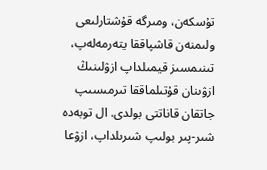تۇسكەن، ومىرگە قۇشتارلىعى ولىمنەن قاشپاققا يتەرمەلەپ، تىنىمسىز قيمىلداپ ازۋلىنىڭ ازۋىنان قۇتىلماققا تىرمىسىپ جاتقان قاناتتى بولدى. ال توبەدە شىر-پىر بولىپ شىرىلداپ، ازۋعا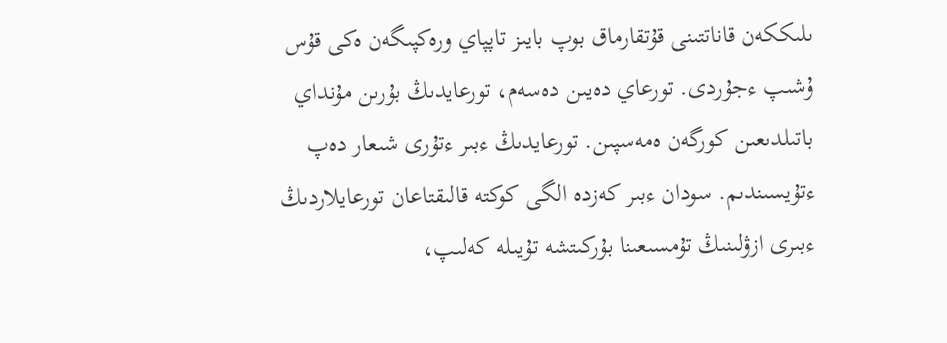ىلىككەن قاناتتىنى قۇتقارماق بوپ بايىز تاپپاي ورەكپىگەن ەكى قۇس ۇشىپ ءجۇردى. تورعاي دەيىن دەسەم، تورعايدىڭ بۇرىن مۇنداي باتىلدىعىن كورگەن ەمەسپىن. تورعايدىڭ ءبىر ءتۇرى شىعار دەپ ءتۇيسىندىم. سودان ءبىر كەزدە الگى كوكتە قالىقتاعان تورعايلاردىڭ ءبىرى ازۋلىنىڭ تۇمسىعىنا بۇركىتشە تۇيىلە كەلىپ،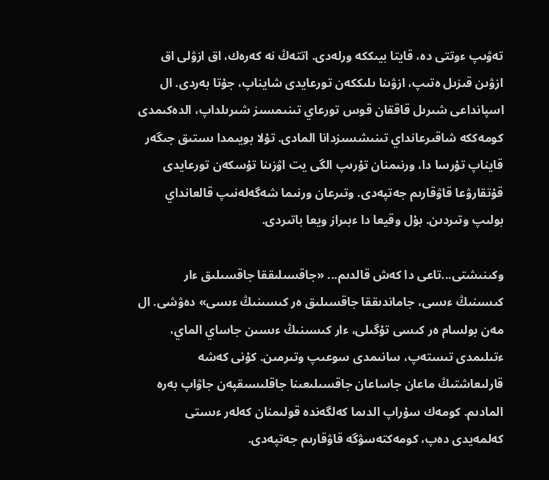تەۋىپ ءوتتى دە، قايتا بيىككە ورلەدى. اتتەڭ نە كەرەك، اق ازۋلى اق ازۋىن قىزىل ەتىپ، ازۋىنا ىلىككەن تورعايدى شايناپ، جۇتا بەردى. ال اسپانداعى شىرىل قاققان قوس تورعاي تىنىمسىز شىرىلداپ، الدەكىمدى كومەككە شاقىرعانداي تىنىشسىزدانا المادى. تۇلا بويىمدا ىستىق جىگەر قايناپ تۇرسا دا، ورنىمنان تۇرىپ الگى يت اۋزىنا تۇسكەن تورعايدى قۇتقارۋعا قاۋقارىم جەتپەدى. وتىرعان ورنىما شەگەلەنىپ قالعانداي بولىپ وتىردىن. بۇل وقيعا دا ءبىراز ويعا باتىردى.

وكىنىشتى...تاعى دا كەش قالدىم... «جاقسىلىققا جاقسىلىق ءار كىسىنىڭ ءىسى، جاماندىققا جاقسىلىق ەر كىسىنىڭ ءىسى» دەۋشى. ال مەن بولسام ەر كىسى تۇگىلى، ءار كىسىنىڭ ءىسىن جاساي الماي، ءتىلىمدى تىستەپ، سانىمدى سوعىپ وتىرمىن. كۇنى كەشە قارلىعاشتىڭ ماعان جاساعان جاقسىلىعىنا جاقلىسىقپەن جاۋاپ بەرە المادىم. كومەك سۇراپ الدىما كەلگەندە قولىمنان كەلەر ءىستى كەلمەيدى دەپ، كومەكتەسۋگە قاۋقارىم جەتپەدى.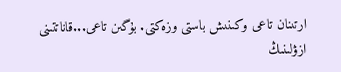ارتىنان تاعى وكىنىش باستى وزەكتى. بۇگىن تاعى...قاناتتىنى ازۋلىنىڭ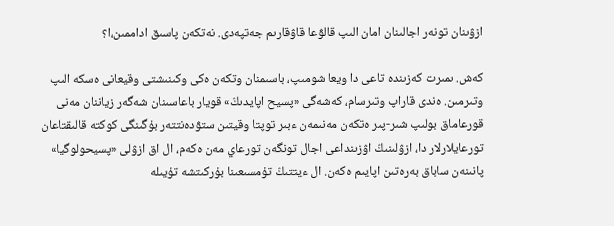ازۋىنان تونەر اجالىنان امان الىپ قالۋعا قاۋقارىم جەتپەدى. نەتكەن پاسىق اداممىن،ا؟

كەش. ىمىرت كەزىندە تاعى دا ويعا شومىپ، باسىمنان وتكەن ەكى وكىنىشتى وقيعانى ەسكە الىپ وتىرمىن. ەندى قاراپ وتىرسام، كەشەگى «پسيح اپايدىڭ» قويار باعاسىنان شەگەر زياننان مەنى قورعاماق بولىپ شىر-پىر ەتكەن مەنىمەن ءبىر توپتا وقيتىن ستۋدەنتتەر بۇگىنگى كوكتە قالىقتاعان تورعايلارلار دا، ازۋلىنىڭ اۋزىنداعى اجال تونگەن تورعاي مەن ەكەم، ال اق ازۋلى «پسيحولوگيا» پانىنەن ساباق بەرەتىن اپايىم ەكەن. ال ءيتتىڭ تۇمسىعىنا بۇركىتشە تۇيىلە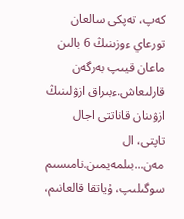كەپ، تەپكى سالعان تورعاي ءوزىنىڭ 6 بالىن ماعان قيىپ بەرگەن قارلىعاش.ءبىراق ازۋلىنىڭ ازۋىنان قاناتتى اجال تاپتى، ال مەن...بىلمەيمىن.نامىسىم سوگىلىپ، ۇياتقا قالعانىم،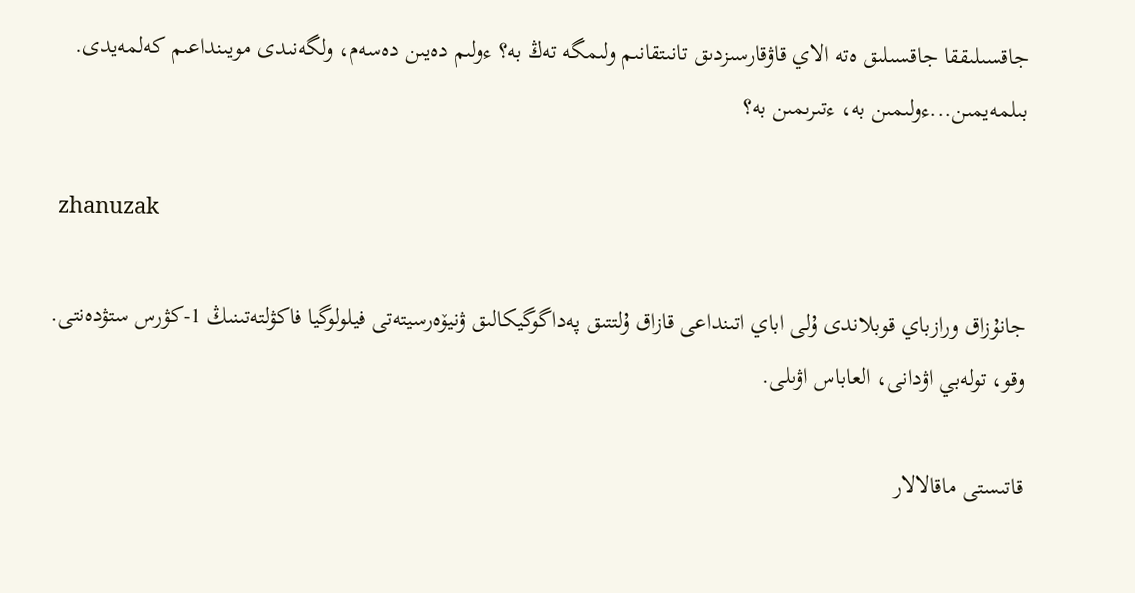جاقسىلىققا جاقسىلىق ەتە الاي قاۋقارسىزدىق تانىتقانىم ولىمگە تەڭ بە؟ ءولىم دەيىن دەسەم، ولگەنىدى مويىنداعىم كەلمەيدى. بىلمەيمىن...ءولىمىن بە، ءتىرىمىن بە؟

 zhanuzak

جانۇزاق ورازباي قوبلاندى ۇلى اباي اتىنداعى قازاق ۇلتتىق پەداگوگيكالىق ۋنيۆەرسيتەتى فيلولوگيا فاكۋلتەتىنىڭ 1-كۋرس ستۋدەنتى. وقو، تولەبي اۋدانى، العاباس اۋىلى.

قاتىستى ماقالالار